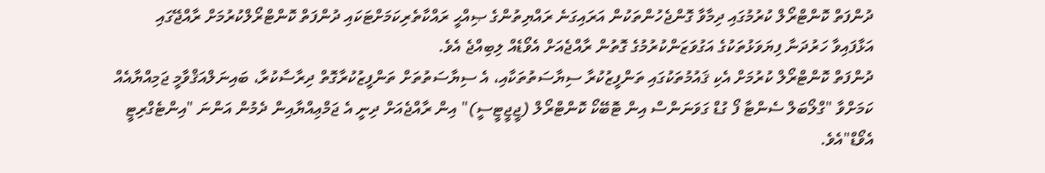ދުންފަތް ކޮންޓްރޯލް ކުރުމުގައި ދިމާވާ ގޮންޖެހުންތަކުން އަރައިގަނެ ރައްޔިތުންގެ ޞިއްޙީ ރައްކާތެރިކަމަށްޓަކައި ދުންފަތް ކޮންޓްރޯލްކުރުމަށް ރާއްޖޭގައި އަޅާފައިވާ ހަރުދަނާ ފިޔަވަޅުތަކުގެ އަގުވަޒަންކުރުމުގެ ގޮތުން ރާއްޖެއަށް އެވޯޑެއް ލިބިއްޖެ އެވެ.
ދުންފަތް ކޮންޓްރޯލް ކުރުމަށް އެކި ޤައުމުތަކުގައި ތަންފީޒުކުރާ ސިޔާސަތުތަކާއި، އެ ސިޔާސަތުތަށް ތަންފީޒުކުރާގޮތް ދިރާސާކުރާ، ބައިނަލްއަޤްވާމީ ޖަމިއްޔާއެއް ކަމަށްވާ "ގްލޯބަލް ސެންޓާ ފޯ ގުޑް ގަވަނަންސް އިން ޓޮބޭކޯ ކޮންޓްރޯލް (ޖީޖީޓީސީ)" އިން ރާއްޖެއަށް ދިނީ އެ ޖަމްޢިއްޔާއިން ދެމުން އަންނަ "އިންޓެގްރިޓީ އެވޯޑް"އެވެ.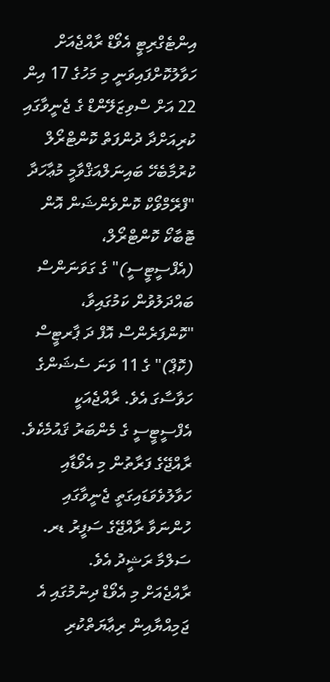އިންޓެގްރިޓީ އެވޯޑް ރާއްޖެއަށް ހަވާލުކޮށްފައިވަނީ މި މަހުގެ 17 އިން 22 އަށް ސްވިޒަލޭންޑް ގެ ޖެނީވާގައި ކުރިއަށްދާ ދުންފަތް ކޮންޓްރޯލް ކުރުމާބެހޭ ބައިނަލްއަޤްވާމީ މުޢާހަދާ "ފްރޭމްވޯކް ކޮންވެންޝަން އޮން ޓޮބާކޯ ކޮންޓްރޯލް، (އެފްސީޓީސީ)" ގެ ގަވަނަންސް ބައްދަލުވުން ކަމުގައިވާ، "ކޮންފަރެންސް އޮފް ދަ ޕާރޓީސް (ކޮޕް)" ގެ 11 ވަނަ ސެޝަންގެ ހަވާސާގަ އެވެ. ރާއްޖެއަކީ އެފްސީޓީސީ ގެ މެންބަރު ޤައުމެކެވެ.
ރާއްޖޭގެ ފަރާތުން މި އެވޯޑާއި ހަވާލުވެވަޑައިގަތީ ޖެނީވާގައި ހުންނަވާ ރާއްޖޭގެ ސަފީރު ޑރ. ސަލްމާ ރަޝީދު އެވެ.
ރާއްޖެއަށް މި އެވޯޑް ދިނުމުގައި އެ ޖަމިއްޔާއިން ރިޢާޔަތްކުރި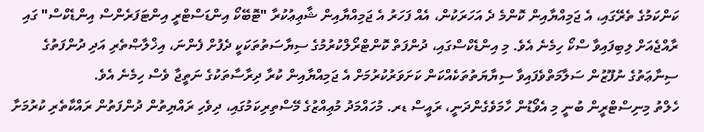ކަންކަމުގެ ތެރޭގައި، އެ ޖަމިއްޔާއިން ކޮންމެ ދެ އަހަރަކުން، އެއް ފަހަރު އެ ޖަމިއްޔާއިން ޝާޢިޢުކުރާ "ޓޮބޭކޯ އިންޑަސްޓްރީ އިންޓަފަރެންސް އިންޑެކްސް" ގައި ރާއްޖެއަށް ލިބިފައިވާ ސްކޯ ހިމެނެ އެވެ. މި އިންޑެކްސްގައި، ދުންފަތް ކޮންޓްރޯލްކުރުމުގެ ސިޔާސަތުތަކަކީ ދެފުށް ފެންނަ، އިޚްލާޞްތެރި އަދި ދުންފަތުގެ ސިނާޢަތުގެ ނުފޫޒުން ސަލާމަތްވެފައިވާ ސިޔާޔަތުތަކެއްކަން ކަށަވަރުކުރުމަށް އެ ޖަމިއްޔާއިން ކުރާ ދިރާސާތަކުގެ ނަތީޖާ ވެސް ހިމެނެ އެވެ.
ހެލްތު މިނިސްޓްރީން ބުނީ މި އެވޯޑުން ހާމަވެގެންދަނީ، ރައީސް ޑރ. މުހައްމަދު މުޢިއްޒުގެ މޭސްތިރިކަމުގައި، ދިވެހި ރައްޔިތުން ދުންފަތުން ރައްކާތެރި ކުރުމަށާ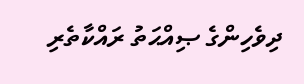ދިވެހިންގެ ޞިއްޙަތު ރައްކާތެރި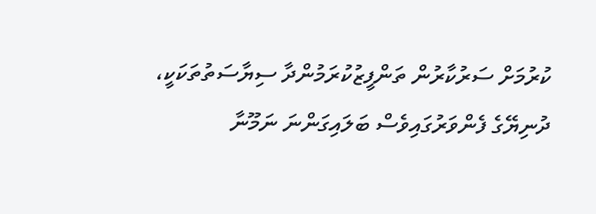ކުރުމަށް ސަރުކާރުން ތަންފީޒުކުރަމުންދާ ސިޔާސަތުތަކަކީ، ދުނިޔޭގެ ފެންވަރުގައިވެސް ބަލައިގަންނަ ނަމޫނާ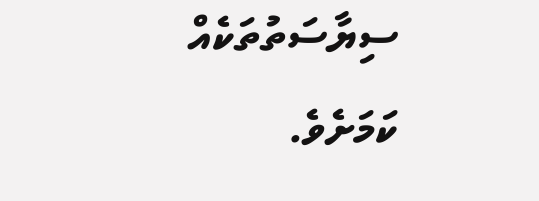ސިޔާސަތުތަކެއް ކަމަށެވެ.